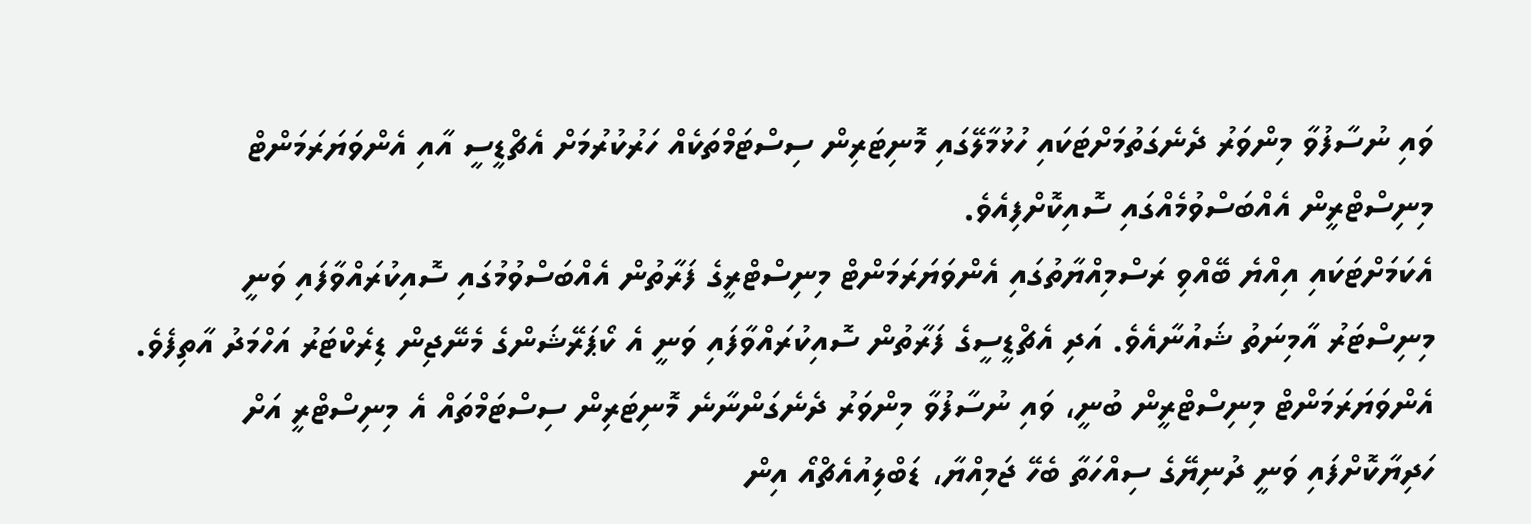ވައި ނުސާފުވާ މިންވަރު ދެނެގަތުމަށްޓަކައި ހުޅުމާލޭގައި މޮނިޓަރިން ސިސްޓަމްތަކެއް ހަރުކުރުމަށް އެޗްޑީސީ އާއި އެންވަޔަރަމަންޓް މިނިސްޓްރީން އެއްބަސްވުމެއްގައި ސޮއިކޮށްފިއެވެ.
އެކަމަށްޓަކައި އިއްޔެ ބޭއްވި ރަސްމިއްޔާތުގައި އެންވަޔަރަމަންޓް މިނިސްޓްރީގެ ފަރާތުން އެއްބަސްވުމުގައި ސޮއިކުރައްވާފައި ވަނީ މިނިސްޓަރު އާމިނަތު ޝައުނާއެވެ. އަދި އެޗްޑީސީގެ ފަރާތުން ސޮއިކުރައްވާފައި ވަނީ އެ ކޯޕަރޭޝަންގެ މެނޭޖިން ޑިރެކްޓަރު އަހްމަދު އާތިފެވެ.
އެންވަޔަރަމަންޓް މިނިސްޓްރީން ބުނީ، ވައި ނުސާފުވާ މިންވަރު ދެނެގަންނާނެ މޮނިޓަރިން ސިސްޓަމްތައް އެ މިނިސްޓްރީ އަށް ހަދިޔާކޮށްފައި ވަނީ ދުނިޔޭގެ ސިއްހަތާ ބެހޭ ޖަމިއްޔާ، ޑަބްލިއުއެޗްއޯ އިން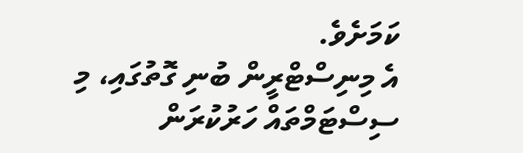ކަމަށެވެ.
އެ މިނިސްޓްރީން ބުނި ގޮތުގައި، މި ސިސްޓަމްތައް ހަރުކުރަން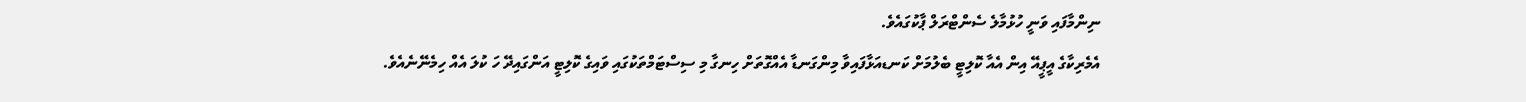ނިންމާފައި ވަނީ ހުޅުމާލެ ސެންޓްރަލް ޕާކުގައެވެ.
އެމެރިކާގެ އީޕީއޭ އިން އެއާ ކޮލިޓީ ބެލުމަށް ކަނޑއަޅާފައިވާ މިންގަނޑާ އެއްގޮތަށް ހިނގާ މި ސިސްޓަމްތަކުގައި ވައިގެ ކޮލިޓީ އަންގައިދޭ ހަ ކުލަ އެއް ހިމެނޭނެއެވެ.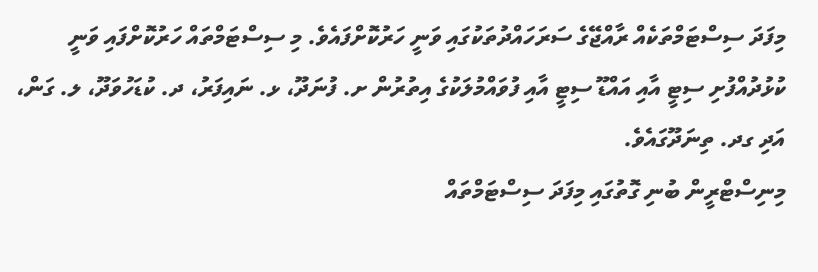މިފަދަ ސިސްޓަމްތަކެއް ރާއްޖޭގެ ސަރަހައްދުތަކުގައި ވަނީ ހަރުކޮށްފައެވެ. މި ސިސްޓަމްތައް ހަރުކޮށްފައި ވަނީ ކުޅުދުއްފުށި ސިޓީ އާއި އައްޑޫ ސިޓީ އާއި ފުވައްމުލަކުގެ އިތުރުން ށ. ފުނަދޫ، ޅ. ނައިފަރު، ދ. ކުޑަހުވަދޫ، ލ. ގަން، އަދި ގދ. ތިނަދޫގައެވެ.
މިނިސްޓްރީން ބުނި ގޮތުގައި މިފަދަ ސިސްޓަމްތައް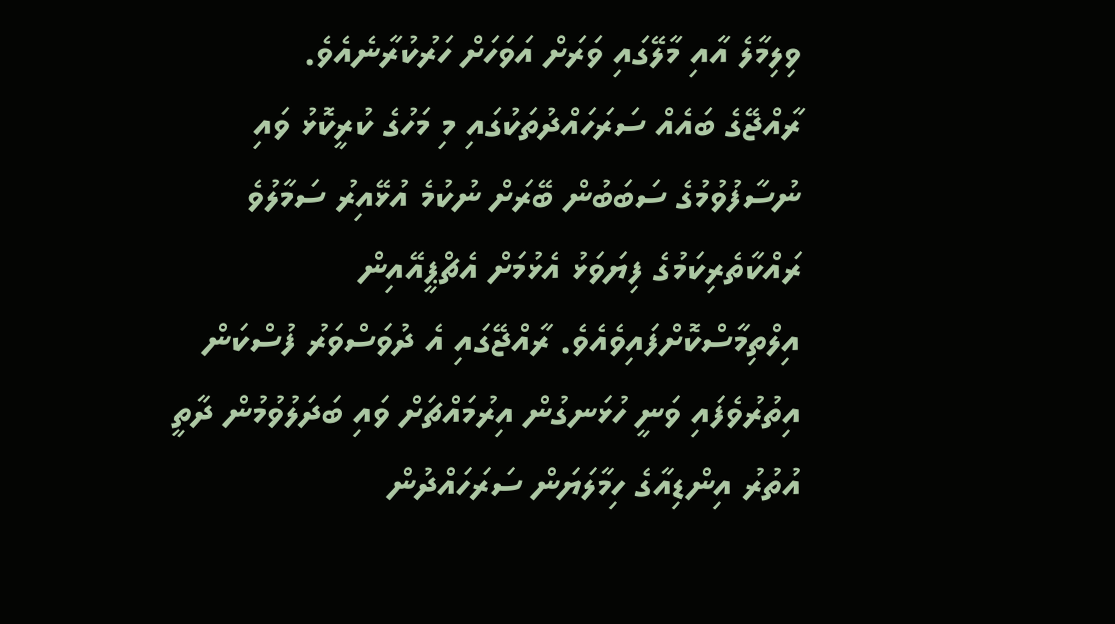ވިލިމާލެ އާއި މާލޭގައި ވަރަށް އަވަހަށް ހަރުކުރާނެއެވެ.
ރާއްޖޭގެ ބައެއް ސަރަހައްދުތަކުގައި މި މަހުގެ ކުރީކޮޅު ވައި ނުސާފުވުމުގެ ސަބަބުން ބޭރަށް ނުކުމެ އުޅޭއިރު ސަމާލުވެ ރައްކާތެރިކަމުގެ ފިޔަވަޅު އެޅުމަށް އެޗްޕީއޭއިން އިލްތިމާސްކޮށްފައިވެއެވެ. ރާއްޖޭގައި އެ ދުވަސްވަރު ފުސްކަން އިތުރުވެފައި ވަނީ ހުޅަނގުން އިރުމައްޗަށް ވައި ބަދަލުވުމުން ދާތީ އުތުރު އިންޑިއާގެ ހިމާލަޔަން ސަރަހައްދުން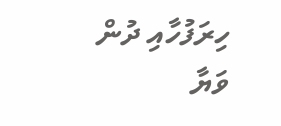ހިރަފުހާއި ދުން ވަޔާ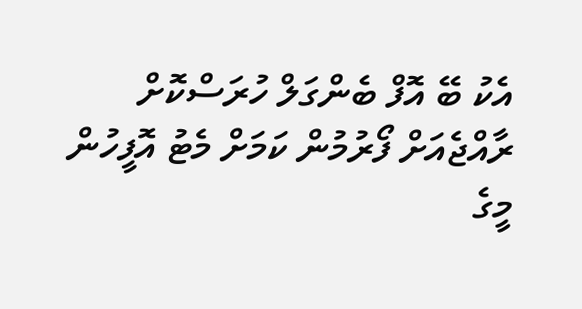އެކު ބޭ އޮފް ބެންގަލް ހުރަސްކޮށް ރާއްޖެއަށް ފޯރުމުން ކަމަށް މެޓު އޮފީހުން މީގެ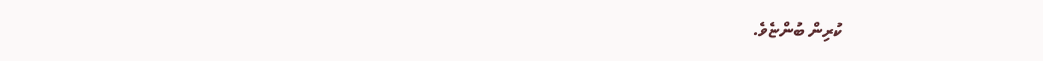ކުރިން ބުންޏެވެ.